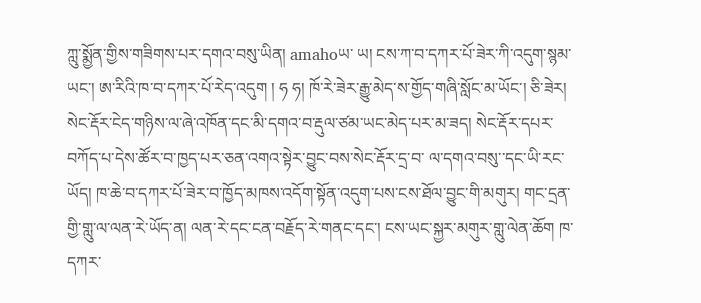ཀླུ་སྨྱོན་གྱིས་གཟིགས་པར་དགའ་བསུ་ཡིན། amahoཡ་ ཡ། ངས་ཀ་བ་དཀར་པོ་ཟེར་ཀི་འདུག་སྙམ་ཡང་། ཨ་རིའི་ཁ་བ་དཀར་པོ་རེད་འདུག ། ཧ ཧ། ཁོ་རེ་ཟེར་རྒྱུ་མེད་ས་གྱོད་གཞི་སློང་མ་ཡོང་། ཅི་ཟེར། སེང་རྡོར་ངེད་གཉིས་ལ་ཞེ་འཁོན་དང་མི་དགའ་བ་རྡུལ་ཙམ་ཡང་མེད་པར་མ་ཟད། སེང་རྡོར་དཔར་བཀོད་པ་དེས་ཚོར་བ་ཁྱད་པར་ཅན་འགའ་སྟེར་བྱུང་བས་སེང་རྡོར་དྲ་བ་ ལ་དགའ་བསུ་་དང་ཡི་རང་ཡོད། ཁ་ཆེ་བ་དཀར་པོ་ཟེར་བ་ཁྱོད་མཁས་འདོག་སྟོན་འདུག་པས་ངས་ཐོལ་བྱུང་གི་མགུར། གང་དྲན་གྱི་གླུ་ལ་ལན་རེ་ཡོད་ན། ལན་རེ་དང་ངན་བརྗོད་རེ་གནང་དང་། ངས་ཡང་སྐྱར་མགུར་གླུ་ལེན་ཆོག ཁ་དཀར་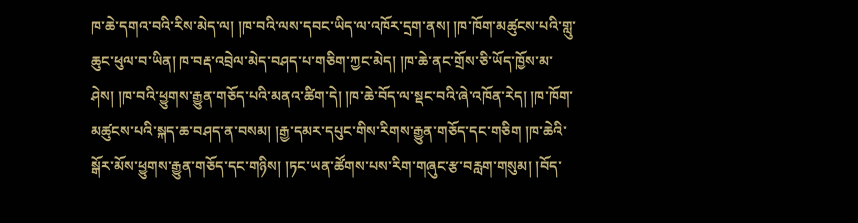ཁ་ཆེ་དགའ་བའི་རིས་མེད་ལ། །ཁ་བའི་ལས་དབང་ཡིད་ལ་འཁོར་དྲག་ནས། །ཁ་ཁོག་མཚུངས་པའི་གླུ་ཆུང་ཕུལ་བ་ཡིན། ཁ་བརྡ་འབྲེལ་མེད་བཤད་པ་གཅིག་ཀྱང་མེད། །ཁ་ཆེ་ནང་གྲོས་ཅི་ཡོད་ཁྱོས་མ་ཤེས། །ཁ་བའི་ཕྱུགས་རྒྱུན་གཅོད་པའི་མནའ་ཚིག་དེ། །ཁ་ཆེ་བོད་ལ་སྡང་བའི་ཞེ་འཁོན་རེད། །ཁ་ཁོག་མཚུངས་པའི་སྐད་ཆ་བཤད་ན་བསམ། །རྒྱ་དམར་དཔུང་གིས་རིགས་རྒྱུན་གཅོད་དང་གཅིག །ཁ་ཆེའི་སྒོར་མོས་ཕྱུགས་རྒྱུན་གཅོད་དང་གཉིས། །ཏང་ཡན་ཚོགས་པས་རིག་གཞུང་རྩ་བརླག་གསུམ། །བོད་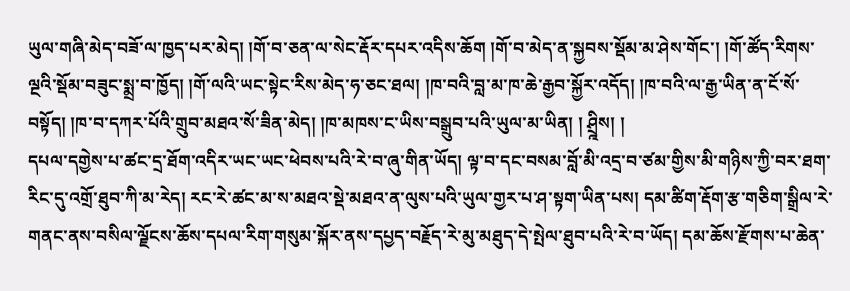ཡུལ་གཞི་མེད་བཟོ་ལ་ཁྱད་པར་མེད། །གོ་བ་ཅན་ལ་སེང་རྡོར་དཔར་འདིས་ཆོག །གོ་བ་མེད་ན་སྐྱབས་སྡོམ་མ་ཤེས་གོང་། །གོ་ཚོད་རིགས་ལྔའི་སྡོམ་བཟུང་སྨྲ་བ་ཁྱོད། །གོ་ལའི་ཡང་སྟེང་རིས་མེད་ཧ་ཅང་ཐལ། །ཁ་བའི་བླ་མ་ཁ་ཆེ་རྒྱབ་སྐྱོར་འདོད། །ཁ་བའི་ལ་རྒྱ་ཡིན་ན་ངོ་སོ་བསྟོད། །ཁ་བ་དཀར་པོའི་གྲུབ་མཐའ་སོ་ཟིན་མེད། །ཁ་མཁས་ང་ཡིས་བསྒྲུབ་པའི་ཡུལ་མ་ཡིན། ། ཤྲྰིས། །
དཔལ་དགྱེས་པ་ཚང་དྲ་ཐོག་འདིར་ཡང་ཡང་ཕེབས་པའི་རེ་བ་ཞུ་གིན་ཡོད། ལྟ་བ་དང་བསམ་བློ་མི་འདྲ་བ་ཙམ་གྱིས་མི་གཉིས་ཀྱི་བར་ཐག་རིང་དུ་འགྲོ་ཐུབ་ཀི་མ་རེད། རང་རེ་ཚང་མ་ས་མཐའ་སྡེ་མཐའ་ན་ལུས་པའི་ཡུལ་གྱར་པ་ཤ་སྟག་ཡིན་པས། དམ་ཚིག་རྡོག་རྩ་གཅིག་སྒྲིལ་རེ་གནང་ནས་བསིལ་ལྗོངས་ཆོས་དཔལ་རིག་གསུམ་སྐོར་ནས་དཔྱད་བརྗོད་རེ་མུ་མཐུད་དེ་སྤེལ་ཐུབ་པའི་རེ་བ་ཡོད། དམ་ཆོས་རྫོགས་པ་ཆེན་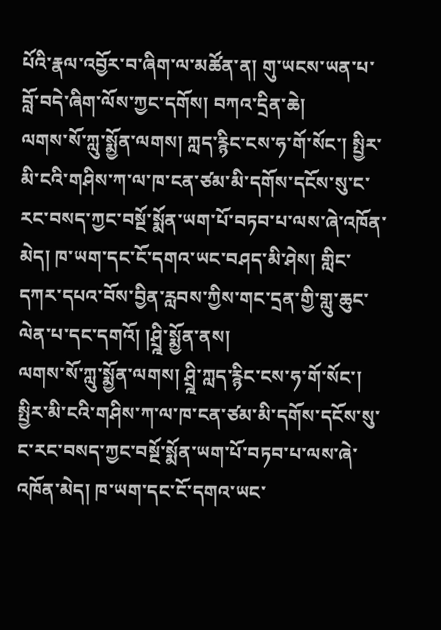པོའི་རྣལ་འབྱོར་བ་ཞིག་ལ་མཚོན་ན། གུ་ཡངས་ཡན་པ་བློ་བདེ་ཞིག་ལོས་ཀྱང་དགོས། བཀའ་དྲིན་ཆེ།
ལགས་སོ་ཀླུ་སྨྱོན་ལགས། ཀླད་རྙིང་ངས་ཧ་གོ་སོང་། སྤྱིར་མི་ངའི་གཤིས་ཀ་ལ་ཁ་ངན་ཙམ་མི་དགོས་དངོས་སུ་ང་རང་བསད་ཀྱང་བསྔོ་སྨོན་ཡག་པོ་བཏབ་པ་ལས་ཞེ་འཁོན་མེད། ཁ་ཡག་དང་ངོ་དགའ་ཡང་བཤད་མི་ཤེས། གླིང་དཀར་དཔའ་བོས་བྱིན་རླབས་ཀྱིས་གང་དྲན་གྱི་གླུ་ཆུང་ལེན་པ་དང་དགའོ། །ཤྲྰི་སྨྱོན་ནས།
ལགས་སོ་ཀླུ་སྨྱོན་ལགས། ཤྲྰི་ཀླད་རྙིང་ངས་ཧ་གོ་སོང་། སྤྱིར་མི་ངའི་གཤིས་ཀ་ལ་ཁ་ངན་ཙམ་མི་དགོས་དངོས་སུ་ང་རང་བསད་ཀྱང་བསྔོ་སྨོན་ཡག་པོ་བཏབ་པ་ལས་ཞེ་འཁོན་མེད། ཁ་ཡག་དང་ངོ་དགའ་ཡང་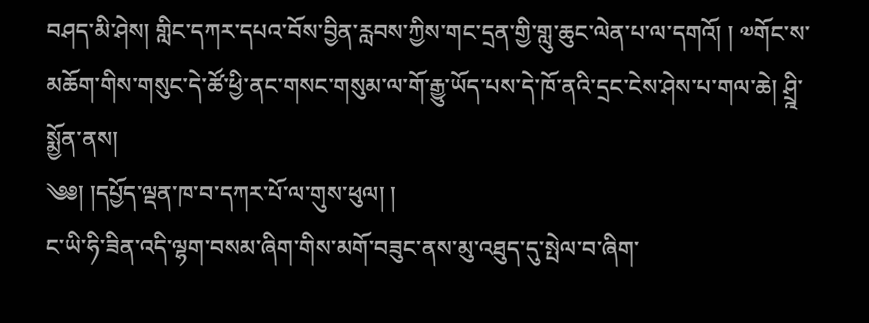བཤད་མི་ཤེས། གླིང་དཀར་དཔའ་བོས་བྱིན་རླབས་ཀྱིས་གང་དྲན་གྱི་གླུ་ཆུང་ལེན་པ་ལ་དགའོ། ། ༧གོང་ས་མཆོག་གིས་གསུང་དེ་ཚོ་ཕྱི་ནང་གསང་གསུམ་ལ་གོ་རྒྱུ་ཡོད་པས་དེ་ཁོ་ནའི་དྲང་ངེས་ཤེས་པ་གལ་ཆེ། ཤྲྰི་སྨྱོན་ནས།
༄༅། །དཔྱོད་ལྡན་ཁ་བ་དཀར་པོ་ལ་གུས་ཕུལ། །
ང་ཡི་ཧི་ཟིན་འདི་ལྷག་བསམ་ཞིག་གིས་མགོ་བཟུང་ནས་མུ་འཐུད་དུ་སྤེལ་བ་ཞིག་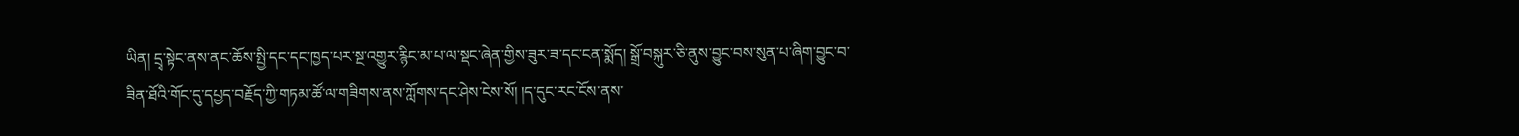ཡིན། དྲྭ་སྟེང་ནས་ནང་ཆོས་སྤྱི་དང་དང་ཁྱད་པར་སྔ་འགྱུར་རྙིང་མ་པ་ལ་སྡང་ཞེན་གྱིས་ཟུར་ཟ་དང་ངན་སྨོད། སྒྲོ་བསྐུར་ཅི་ནུས་བྱུང་བས་སུན་པ་ཞིག་བྱུང་བ་ཟིན་ཐོའི་གོང་དུ་དཔྱད་བརྗོད་ཀྱི་གཏམ་ཚོ་ལ་གཟིགས་ནས་ཀློགས་དང་ཤེས་ངེས་སོ། །ད་དུང་རང་ངོས་ནས་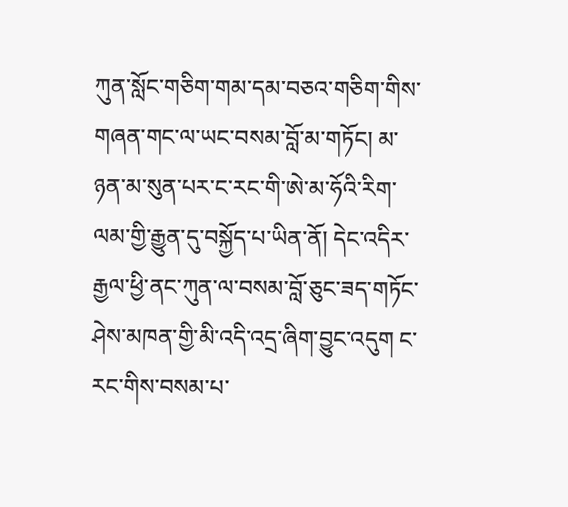ཀུན་སློང་གཅིག་གམ་དམ་བཅའ་གཅིག་གིས་གཞན་གང་ལ་ཡང་བསམ་བློ་མ་གཏོང། མ་ཉན་མ་སུན་པར་ང་རང་གི་ཨེ་མ་ཧོའི་རིག་ལམ་གྱི་རྒྱུན་དུ་བསྐྱོད་པ་ཡིན་ནོ། དེང་འདིར་རྒྱལ་ཕྱི་ནང་ཀུན་ལ་བསམ་བློ་ཅུང་ཟད་གཏོང་ཤེས་མཁན་གྱི་མི་འདི་འདྲ་ཞིག་བྱུང་འདུག ང་རང་གིས་བསམ་པ་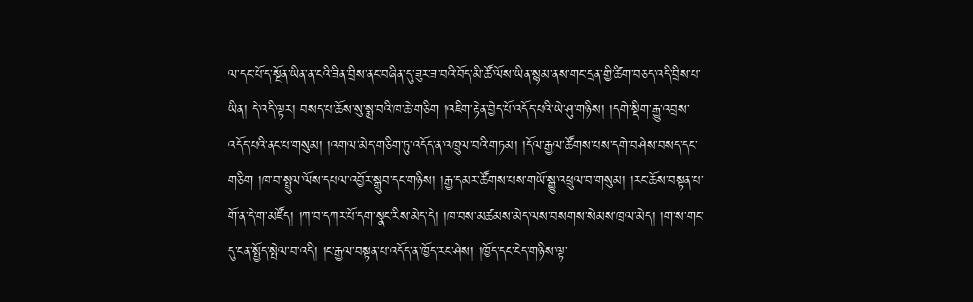ལ་དང་པོ་ད་སྔོན་ཡིན་ན་ངའི་ཟིན་བྲིས་ནང་བཞིན་དུ་ཟུར་ཟ་བའི་བོད་མི་ཚོ་ལོས་ཡིན་སྙམ་ནས་གང་དྲན་གྱི་ཚིག་བཅད་འདི་བྲིས་པ་ཡིན། དེ་འདི་ལྟར། བསད་པ་ཆོས་སུ་སྨྲ་བའི་ཁ་ཆེ་གཅིག །འཇིག་རྟེན་བྱེད་པོ་འདོད་པའི་ཡེ་ཤུ་གཉིས། །དགེ་སྡིག་རྒྱུ་འབྲས་འདོད་པའི་ནང་པ་གསུམ། །འགལ་མེད་གཅིག་ཏུ་འདོད་ན་འཁྲུལ་བའི་གཏམ། །དོལ་རྒྱལ་ཚོགས་པས་དགེ་བཤེས་བསད་དང་གཅིག །ཁ་བ་སྤྲུལ་ལོས་དཔལ་འབྱོར་སྒྲུབ་དང་གཉིས། །རྒྱ་དམར་ཚོགས་པས་གཡོ་སྒྱུ་འཕྲུལ་བ་གསུམ། །རང་ཆོས་བསྟན་པ་གོ་ན་དེ་ག་མཛོད། །ཀ་བ་དཀར་པོ་དག་སྣང་རིས་མེད་དེ། །ཁ་བས་མཚམས་མེད་ལས་བསགས་སེམས་ཁྲལ་མེད། །ག་ས་གང་དུ་ངན་སྤྱོད་སྤེལ་བ་འདི། །ང་རྒྱལ་བསྟན་པ་འདོད་ན་ཁྱོད་རང་ཤེས། །ཁྱོད་དང་ངེད་གཉིས་ལྟ་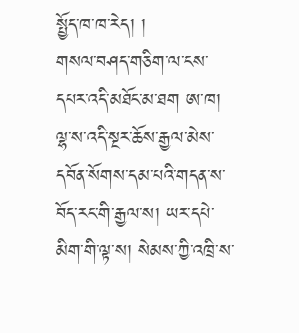སྤྱོད་ཁ་ཁ་རེད། །
གསལ་བཤད་གཅིག་ལ་ངས་དཔར་འདི་མཐོང་མ་ཐག ཨ་ཁ། ལྷ་ས་འདི་སྔར་ཆོས་རྒྱལ་མེས་དབོན་སོགས་དམ་པའི་གདན་ས་བོད་རང་གི་རྒྱལ་ས། ཡར་དཔེ་མིག་གི་ལྟ་ས། སེམས་ཀྱི་འཁྲི་ས་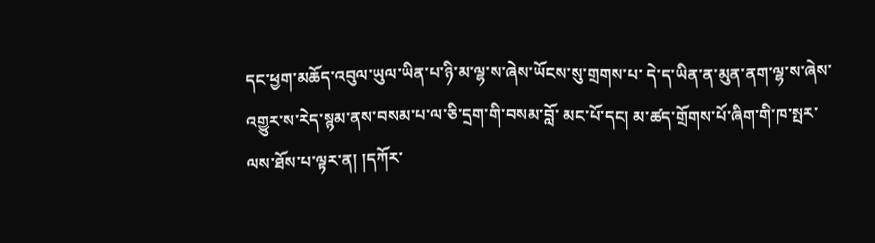དང་ཕྱག་མཆོད་འབུལ་ཡུལ་ཡིན་པ་ཉི་མ་ལྷ་ས་ཞེས་ཡོངས་སུ་གྲགས་པ་ དེ་ད་ཡིན་ན་མུན་ནག་ལྷ་ས་ཞེས་འགྱུར་ས་རེད་སྙམ་ནས་བསམ་པ་ལ་ཅི་དྲག་གི་བསམ་བློ་ མང་པོ་དང། མ་ཚད་གྲོགས་པོ་ཞིག་གི་ཁ་སྤར་ལས་ཐོས་པ་ལྟར་ན། །དཀོར་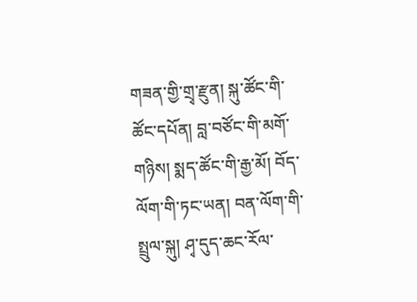གཟན་གྱི་གྲྭ་རྫུན། སྐུ་ཚོང་གི་ཚོང་དཔོན། བླ་བཙོང་གི་མགོ་གཉིས། སྨད་ཚོང་གི་རྒྱ་མོ། བོད་ལོག་གི་ཏང་ཡན། བན་ལོག་གི་སྤྲུལ་སྐུ། ཤྭ་དུད་ཆང་རོལ་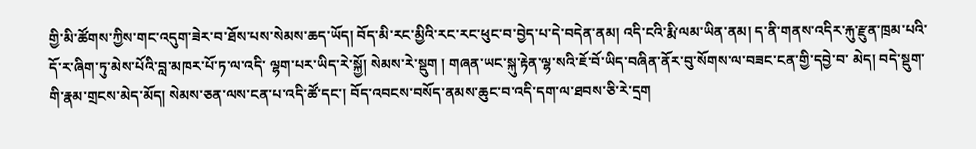གྱི་མི་ཚོགས་ཀྱིས་གང་འདུག་ཟེར་བ་ཐོས་པས་སེམས་ཆད་ཡོད། བོད་མི་རང་མྱིའི་རང་རང་ཕུང་བ་བྱེད་པ་དེ་བདེན་ནམ། འདི་ངའི་རྨི་ལམ་ཡིན་ནམ། ད་ནི་གནས་འདིར་རྐུ་རྫུན་ཁྲམ་པའི་དོ་ར་ཞིག་ཏུ་མེས་པོའི་བླ་མཁར་པོ་ཏ་ལ་འདི་ ལྷག་པར་ཡིད་རེ་སྐྱོ། སེམས་རེ་སྡུག ། གཞན་ཡང་སྐུ་རྟེན་ལྷ་སའི་ཇོ་བོ་ཡིད་བཞིན་ནོར་བུ་སོགས་ལ་བཟང་ངན་གྱི་དབྱེ་བ་ མེད། བདེ་སྡུག་གི་རྣམ་གྲངས་མེད་མོད། སེམས་ཅན་ལས་ངན་པ་འདི་ཚོ་དང་། བོད་འབངས་བསོད་ནམས་ཆུང་བ་འདི་དག་ལ་ཐབས་ཅི་རེ་དྲག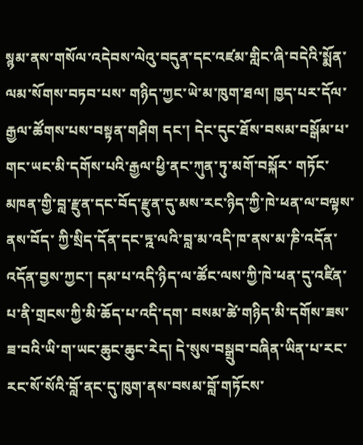སྙམ་ནས་གསོལ་འདེབས་ལེའུ་བདུན་དང་འཛམ་གླིང་ཞི་བདེའི་སྨོན་ལམ་སོགས་བཏབ་པས་ གཉིད་ཀྱང་ཡེ་མ་ཁུག་ཐལ། ཁྱད་པར་དོལ་རྒྱལ་ཚོགས་པས་བསྟན་གཤིག དང་། དེང་དུང་ཐོས་བསམ་བསྒོམ་པ་གང་ཡང་མི་དགོས་པའི་རྒྱལ་ཕྱི་ནང་ཀུན་ཏུ་མགོ་བསྐོར་ གཏོང་མཁན་གྱི་བླ་རྫུན་དང་བོད་རྫུན་དུ་མས་རང་ཉིད་ཀྱི་ཁེ་ཕན་ལ་བལྟས་ནས་བོད་ ཀྱི་སྲིད་དོན་དང་ཏྰ་ལའི་བླ་མ་འདི་ཁ་ནས་མ་ཎི་འདོན་འདོན་བྱས་ཀྱང་། དམ་པ་འདི་ཉིད་ལ་ཚོང་ལས་ཀྱི་ཁེ་ཕན་དུ་འཛིན་པ་ནི་གྲངས་ཀྱི་མི་ཆོད་པ་འདི་དག་ བསམ་ཚེ་གཉིད་མི་དགོས་ཟས་ཟ་བའི་ཡི་ག་ཡང་ཆུང་ཆུང་རེད། དེ་སུས་བསྒྲུབ་བཞིན་ཡིན་པ་རང་རང་སོ་སོའི་བློ་ནང་དུ་ཁུག་ནས་བསམ་བློ་གཏོངས་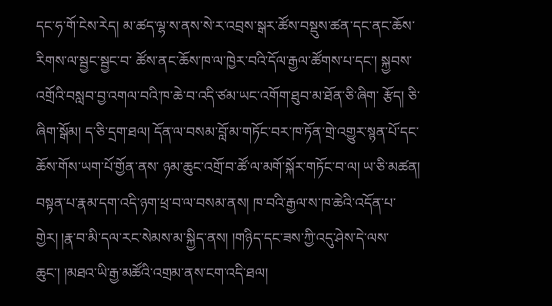དང་ཧ་གོ་ངེས་རེད། མ་ཚད་ལྷ་ས་ནས་སེ་ར་འབྲས་སྒར་ཚོས་བསྡུས་ཚན་དང་ནང་ཆོས་རིགས་ལ་སྦྱང་སྦྱང་བ་ ཚོས་ནང་ཆོས་ཁ་ལ་ཁྱེར་བའི་དོལ་རྒྱལ་ཚོགས་པ་དང་། སྐྱབས་འགྲོའི་བསླབ་བྱ་འགལ་བའི་ཁ་ཆེ་བ་འདི་ཙམ་ཡང་འགོག་ཐུབ་མ་ཐོན་ཅི་ཞིག་ རྩོད། ཅི་ཞིག་སྒོམ། ད་ཅི་དྲག་ཐལ། དོན་ལ་བསམ་བློ་མ་གཏོང་བར་ཁ་ཏོན་གྲེ་འགྱུར་སྙན་པོ་དང་ཆོས་གོས་ཡག་པོ་གྱོན་ནས་ ཉམ་ཆུང་འགྲོ་བ་ཚོ་ལ་མགོ་སྐོར་གཏོང་བ་ལ། ཡ་ཅི་མཚན། བསྟན་པ་རྣམ་དག་འདི་ཉག་ཕྲ་བ་ལ་བསམ་ནས། ཁ་བའི་རྒྱལ་ས་ཁ་ཆེའི་འདོན་པ་གྱེར། །རྣ་བ་མི་དལ་རང་སེམས་མ་སྐྱིད་ནས། །གཉིད་དང་ཟས་ཀྱི་འདུ་ཤེས་དེ་ལས་ཆུང་། །མཐའ་ཡི་རྒྱ་མཚོའི་འགྲམ་ནས་ངག་འདི་ཐལ།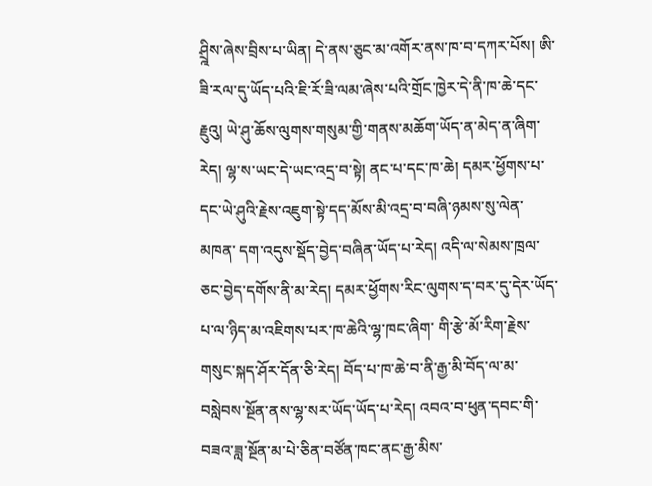ཤྲྰིས་ཞེས་བྲིས་པ་ཡིན། དེ་ནས་ཅུང་མ་འགོར་ནས་ཁ་བ་དཀར་པོས། ཨི་ཟི་རལ་དུ་ཡོད་པའི་ཇི་རོ་ཟི་ལམ་ཞེས་པའི་གྲོང་ཁྱེར་དེ་ནི་ཁ་ཆེ་དང་རྗུའུ། ཡེ་ཤུ་ཆོས་ལུགས་གསུམ་གྱི་གནས་མཆོག་ཡོད་ན་མེད་ན་ཞིག་རེད། ལྷ་ས་ཡང་དེ་ཡང་འདྲ་བ་སྟེ། ནང་པ་དང་ཁ་ཆེ། དམར་ཕྱོགས་པ་དང་ཡེ་ཤུའི་རྗེས་འཇུག་སྟེ་དད་མོས་མི་འདྲ་བ་བཞི་ཉམས་སུ་ལེན་མཁན་ དག་འདུས་སྡོད་བྱེད་བཞིན་ཡོད་པ་རེད། འདི་ལ་སེམས་ཁྲལ་ཅང་བྱེད་དགོས་ནི་མ་རེད། དམར་ཕྱོགས་རིང་ལུགས་ད་བར་དུ་དེར་ཡོད་པ་ལ་ཉིད་མ་འཇིགས་པར་ཁ་ཆེའི་ལྷ་ཁང་ཞིག་ གི་རྩེ་མོ་རིག་རྗེས་གསུང་སྐད་ཤོར་དོན་ཅི་རེད། བོད་པ་ཁ་ཆེ་བ་ནི་རྒྱ་མི་བོད་ལ་མ་བསླེབས་སྔོན་ནས་ལྷ་སར་ཡོད་ཡོད་པ་རེད། འབའ་བ་ཕུན་དབང་གི་བཟའ་ཟླ་སྔོན་མ་པེ་ཅིན་བཙོན་ཁང་ནང་རྒྱ་མིས་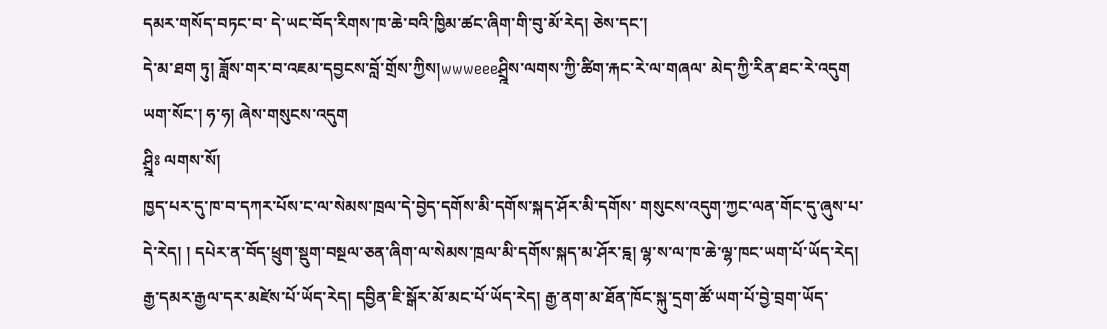དམར་གསོད་བཏང་བ་ དེ་ཡང་བོད་རིགས་ཁ་ཆེ་བའི་ཁྱིམ་ཚང་ཞིག་གི་བུ་མོ་རེད། ཅེས་དང་།
དེ་མ་ཐག ཏུ། ཟློས་གར་བ་འཇམ་དབྱངས་བློ་གྲོས་ཀྱིས།wwweeeཤྲྰིས་ལགས་ཀྱི་ཚིག་རྐང་རེ་ལ་གཞལ་ མེད་ཀྱི་རིན་ཐང་རེ་འདུག ཡག་སོང་། ཧ་ཧ། ཞེས་གསུངས་འདུག
ཤྲྰིཿ ལགས་སོ།
ཁྱད་པར་དུ་ཁ་བ་དཀར་པོས་ང་ལ་སེམས་ཁྲལ་དེ་བྱེད་དགོས་མི་དགོས་སྐད་ཤོར་མི་དགོས་ གསུངས་འདུག་ཀྱང་ལན་གོང་དུ་ཞུས་པ་དེ་རེད། ། དཔེར་ན་བོད་ཕྲུག་སྡུག་བསྔལ་ཅན་ཞིག་ལ་སེམས་ཁྲལ་མི་དགོས་སྐད་མ་ཤོར་དྰ། ལྷ་ས་ལ་ཁ་ཆེ་ལྷ་ཁང་ཡག་པོ་ཡོད་རེད། རྒྱ་དམར་རྒྱལ་དར་མཛེས་པོ་ཡོད་རེད། དབྱིན་ཇི་སྒོར་མོ་མང་པོ་ཡོད་རེད། རྒྱ་ནག་མ་ཐོན་ཁོང་སྐུ་དྲག་ཚོ་ཡག་པོ་བྱེ་བྲག་ཡོད་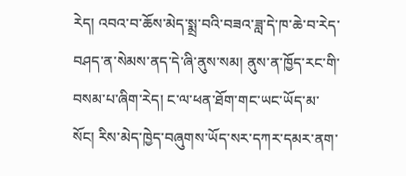རེད། འབའ་བ་ཆོས་མེད་སྨྲ་བའི་བཟའ་ཟླ་དེ་ཁ་ཆེ་བ་རེད་བཤད་ན་སེམས་ནད་དེ་ཞི་ནུས་སམ། ནུས་ན་ཁྱོད་རང་གི་བསམ་པ་ཞིག་རེད། ང་ལ་ཕན་ཐོག་གང་ཡང་ཡོད་མ་སོང། རིས་མེད་ཁྱེད་བཞུགས་ཡོད་སར་དཀར་དམར་ནག་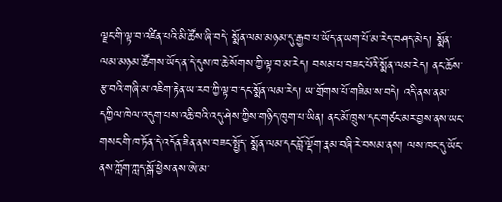ལྗང་གི་ལྟ་བ་འཛིན་པའི་མི་ཚོས་ཞི་བདེ་ སྨོན་ལམ་མཉམ་དུ་རྒྱབ་པ་ཡོད་ན་ཡག་པོ་མ་རེད་བཤད་མེད། སྨོན་ལམ་མཉམ་ཚོགས་ཡོད་ན་དེ་དུས་ཁ་ཆེ་སོགས་ཀྱི་ལྟ་བ་མ་རེད། བསམ་པ་བཟང་པོའི་སྨོན་ལམ་རེད། ནང་ཆོས་རྩ་བའི་གཞི་མ་འཇིག་རྟེན་ཡ་རབ་ཀྱི་ལྟ་བ་དང་སྨོན་ལམ་རེད། ཡ་གྲོགས་པོ་གཟིམ་ས་བདེ། འདི་ནས་ནམ་དཀྱིལ་ཁེལ་འདུག་པས་འཆི་བའི་འདུ་ཤེས་ཀྱིས་གཉིད་ཁུག་པ་ཡིན། ནང་མོ་ཁྲུས་དང་གཙང་མར་བྱས་ནས་ཡང་གསང་གི་ཁ་ཏོན་དེ་འདོན་ཟིན་ནས་བཟང་སྤྱོད་ སྨོན་ལམ་དང་བློ་ལྡོག་རྣམ་བཞི་རེ་བསམ་ནས། ལས་ཁང་དུ་ཡོང་ནས་ཀློག་ཀླད་སྒོ་ཕྱེས་ནས་ཨེ་མ་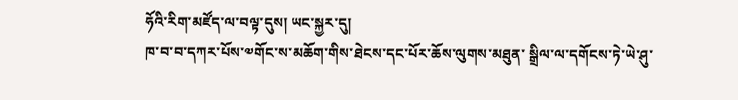ཧོའི་རིག་མཛོད་ལ་བལྟ་དུས། ཡང་སྐྱར་དུ།
ཁ་བ་བ་དཀར་པོས་༧གོང་ས་མཆོག་གིས་ཐེངས་དང་པོར་ཆོས་ལུགས་མཐུན་ སྒྲིལ་ལ་དགོངས་ཏེ་ཡེ་ཤུ་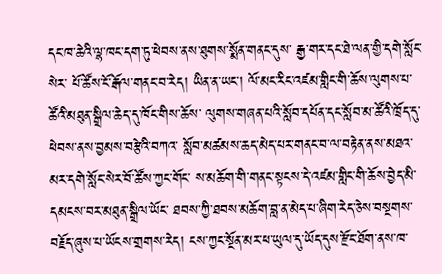དང་ཁ་ཆེའི་ལྷ་ཁང་དག་ཏུ་ཕེབས་ནས་ཐུགས་སྨོན་གནང་དུས་ རྒྱ་གར་དང་ཐེ་ལན་གྱི་དགེ་སློང་སེར་ པོ་ཚོས་ངོ་རྒོལ་གནང་བ་རེད། ཡིན་ན་ཡང་། ལོ་མང་རིང་འཛམ་གླིང་གི་ཆོས་ལུགས་པ་ཚོའི་མཐུན་སྒྲིལ་ཆེད་དུ་ཁོང་གིས་ཆོས་ ལུགས་གཞན་པའི་སློབ་དཔོན་དང་སློབ་མ་ཚོའི་ཁྲོད་དུ་ཕེབས་ནས་བྱམས་བརྩེའི་བཀའ་ སློབ་མཚམས་ཆད་མེད་པར་གནང་བ་ལ་བརྟེན་ནས་མཐའ་མར་དགེ་སློང་སེར་བོ་ཚོས་ཀྱང་གོང་ ས་མཆོག་གི་གནང་སྟངས་དེ་འཛམ་གླིང་གི་ཆོས་བྱེད་མི་དམངས་བར་མཐུན་སྒྲིལ་ཡོང་ ཐབས་ཀྱི་ཐབས་མཆོག་བླ་ན་མེད་པ་ཞིག་རེད་ཅེས་བསྔགས་བརྗོད་ཞུས་པ་ཡོངས་གྲགས་རེད། ངས་ཀྱང་སྔོན་མར་ཕ་ཡུལ་དུ་ཡོད་དུས་རྫོང་ཐོག་ནས་ཁ་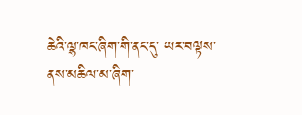ཆེའི་ལྷ་ཁང་ཞིག་གི་ནང་དུ་ ཡར་བལྟས་ནས་མཆིལ་མ་ཞིག་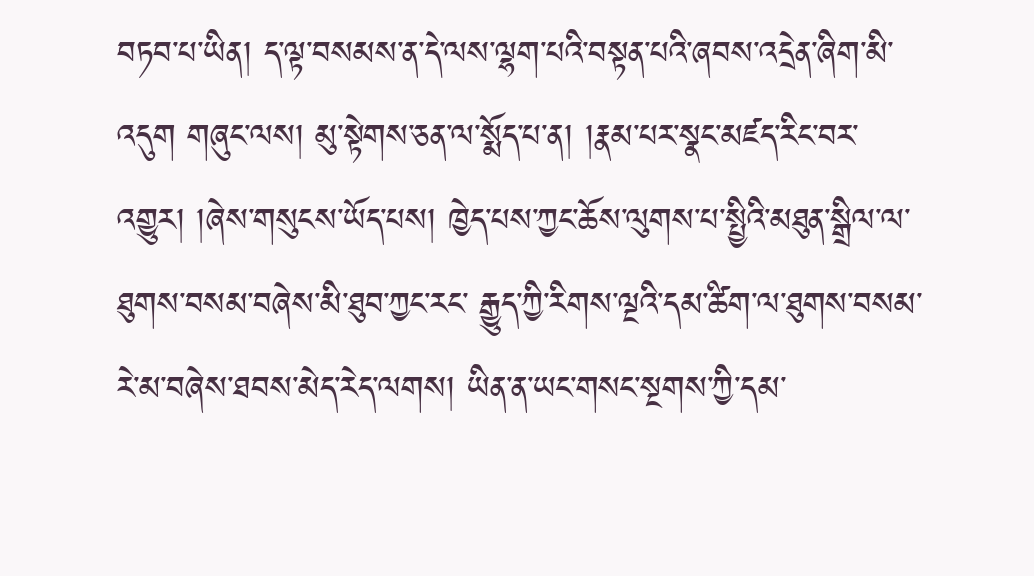བཏབ་པ་ཡིན། ད་ལྟ་བསམས་ན་དེ་ལས་ལྷག་པའི་བསྟན་པའི་ཞབས་འདྲེན་ཞིག་མི་འདུག གཞུང་ལས། མུ་སྟེགས་ཅན་ལ་སྨོད་པ་ན། །རྣམ་པར་སྣང་མཛད་རིང་བར་འགྱུར། །ཞེས་གསུངས་ཡོད་པས། ཁྱེད་པས་ཀྱང་ཆོས་ལུགས་པ་སྤྱིའི་མཐུན་སྒྲིལ་ལ་ཐུགས་བསམ་བཞེས་མི་ཐུབ་ཀྱང་རང་ རྒྱུད་ཀྱི་རིགས་ལྔའི་དམ་ཚིག་ལ་ཐུགས་བསམ་རེ་མ་བཞེས་ཐབས་མེད་རེད་ལགས། ཡིན་ན་ཡང་གསང་སྔགས་ཀྱི་དམ་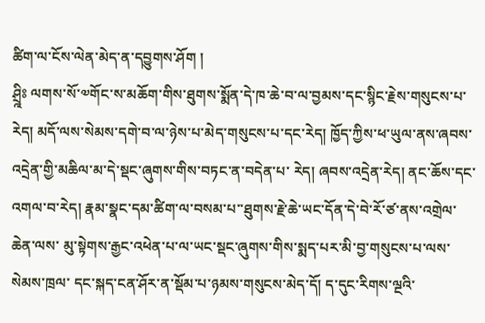ཚིག་ལ་ངོས་ལེན་མེད་ན་དབྱུགས་ཤོག །
ཤྲྰིཿ ལགས་སོ་༧གོང་ས་མཆོག་གིས་ཐུགས་སྨོན་དེ་ཁ་ཆེ་བ་ལ་བྱམས་དང་སྙིང་རྗེས་གསུངས་པ་ རེད། མདོ་ལས་སེམས་དགེ་བ་ལ་ཉེས་པ་མེད་གསུངས་པ་དང་རེད། ཁྱོད་ཀྱིས་ཕ་ཡུལ་ནས་ཞབས་འདྲེན་གྱི་མཆིལ་མ་དེ་སྡང་ཞུགས་གིས་བཏང་ན་བདེན་པ་ རེད། ཞབས་འདྲེན་རེད། ནང་ཆོས་དང་འགལ་བ་རེད། རྣམ་སྣང་དམ་ཚིག་ལ་བསམ་པ་་ཐུགས་རྗེ་ཆེ་ཡང་དོན་དེ་བེ་རོ་ཙ་ནས་འགྲེལ་ཆེན་ལས་ མུ་སྟེགས་རྒྱང་འཕེན་པ་ལ་ཡང་སྡང་ཞུགས་གིས་སྨད་པར་མི་བྱ་གསུངས་པ་ལས་སེམས་ཁྲལ་ དང་སྐད་ངན་ཤོར་ན་སྡོམ་པ་ཉམས་གསུངས་མེད་དོ། ད་དུང་རིགས་ལྔའི་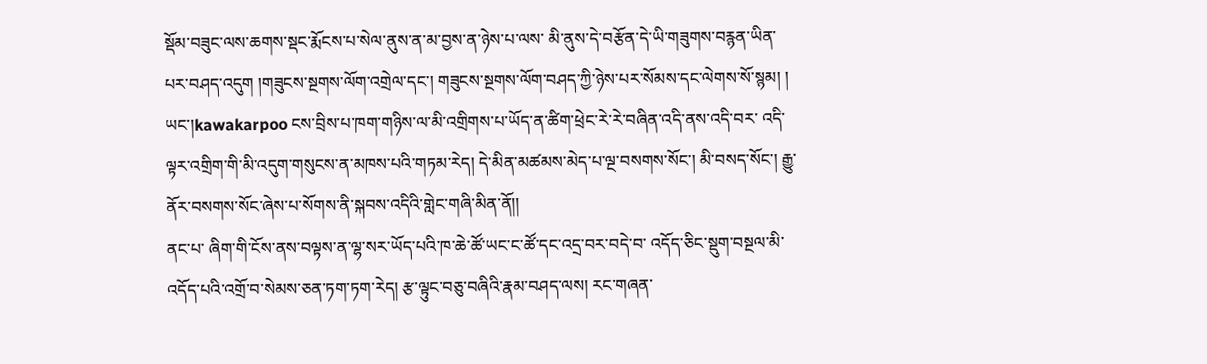སྡོམ་བཟུང་ལས་ཆགས་སྡང་རྨོངས་པ་སེལ་ནུས་ན་མ་བྱས་ན་ཉེས་པ་ལས་ མི་ནུས་དེ་བརྩོན་དེ་ཡི་གཟུགས་བརྙན་ཡིན་པར་བཤད་འདུག །གཟུངས་སྔགས་ལོག་འགྲེལ་དང་། གཟུངས་སྔགས་ལོག་བཤད་ཀྱི་ཉེས་པར་སོམས་དང་ལེགས་སོ་སྙམ། །
ཡང་།kawakarpoo ངས་བྲིས་པ་ཁག་གཉིས་ལ་མི་འགྲིགས་པ་ཡོད་ན་ཚིག་ཕྲེང་རེ་རེ་བཞིན་འདི་ནས་འདི་བར་ འདི་ལྟར་འགྲིག་གི་མི་འདུག་གསུངས་ན་མཁས་པའི་གཏམ་རེད། དེ་མིན་མཚམས་མེད་པ་ལྔ་བསགས་སོང་། མི་བསད་སོང་། རྒྱུ་ནོར་བསགས་སོང་ཞེས་པ་སོགས་ནི་སྐབས་འདིའི་གླེང་གཞི་མིན་ནོ།།
ནང་པ་ ཞིག་གི་ངོས་ནས་བལྟས་ན་ལྷ་སར་ཡོད་པའི་ཁ་ཆེ་ཚོ་ཡང་ང་ཚོ་དང་འདྲ་བར་བདེ་བ་ འདོད་ཅིང་སྡུག་བསྔལ་མི་འདོད་པའི་འགྲོ་བ་སེམས་ཅན་ཏག་ཏག་རེད། རྩ་ལྟུང་བཅུ་བཞིའི་རྣམ་བཤད་ལས། རང་གཞན་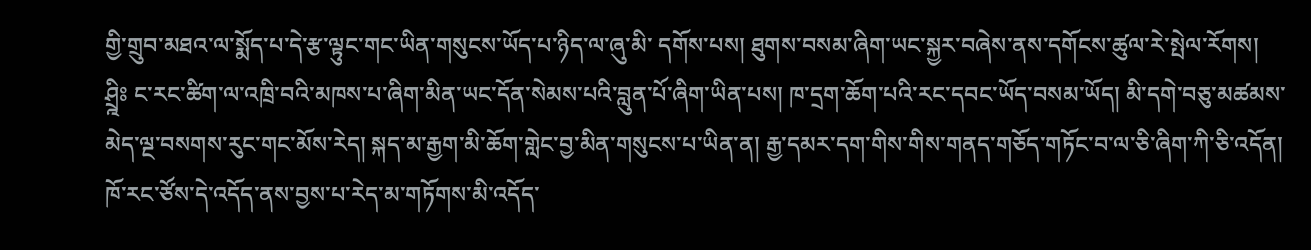གྱི་གྲུབ་མཐའ་ལ་སྨོད་པ་དེ་རྩ་ལྟུང་གང་ཡིན་གསུངས་ཡོད་པ་ཉིད་ལ་ཞུ་མི་ དགོས་པས། ཐུགས་བསམ་ཞིག་ཡང་སྐྱར་བཞེས་ནས་དགོངས་ཚུལ་རེ་སྤེལ་རོགས།
ཤྲྰིཿ ང་རང་ཚིག་ལ་འཁྲི་བའི་མཁས་པ་ཞིག་མིན་ཡང་དོན་སེམས་པའི་བླུན་པོ་ཞིག་ཡིན་པས། ཁ་དྲག་ཆོག་པའི་རང་དབང་ཡོད་བསམ་ཡོད། མི་དགེ་བཅུ་མཚམས་མེད་ལྔ་བསགས་རུང་གང་མོས་རེད། སྐད་མ་རྒྱག་མི་ཆོག་གླེང་བྱ་མིན་གསུངས་པ་ཡིན་ན། རྒྱ་དམར་དག་གིས་གིས་གནད་གཅོད་གཏོང་བ་ལ་ཅི་ཞིག་ཀི་ཅི་འདོན། ཁོ་རང་ཙོས་དེ་འདོད་ནས་བྱས་པ་རེད་མ་གཏོགས་མི་འདོད་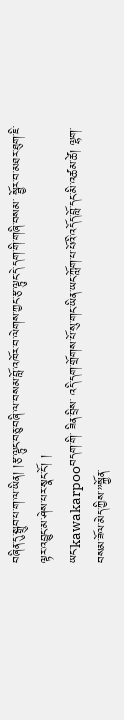བཞིན་དུ་སྒྲུབ་པ་ག་ལ་ཡིན། །རྩ་ལྟུང་བཅུ་བཞི་ལ་བསམ་བློ་འཁོར་བ་ལེགས་ཀྱང་རྩ་ལྟུང་དེ་དག་གི་གཞི་བསམ་ སྦྱོར་བ་མཐར་ཐུག་ཇི་ལྟར་འབྱུང་མ་ཤེས་པར་སྣང་ངོ་། །
ཡང་kawakarpooབདག་གི་ ཟིན་བྲིས་ འདི་དག་གྲོགས་པོ་སུ་གང་ཡིན་ཡང་ཀློག་པ་པོའི་འདོད་བློ་དང་མི་འཚམ་ཚེ། ལྷག་བསམ་ཟོལ་མེད་ཀྱིས་”སྐྱོན་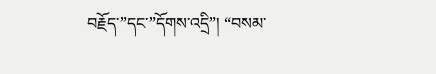བརྗོད་”དང་”དོགས་འདྲི”། “བསམ་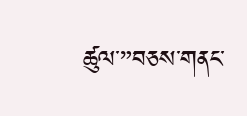ཚུལ་”བཅས་གནང་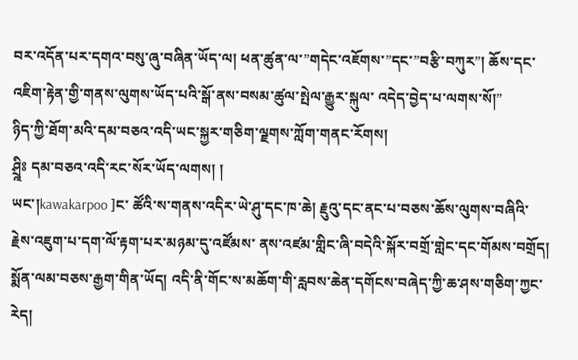བར་འདོན་པར་དགའ་བསུ་ཞུ་བཞིན་ཡོད་ལ། ཕན་ཚུན་ལ་”གདེང་འཇོགས་”དང་”བརྩི་བཀུར”། ཆོས་དང་འཇིག་རྟེན་གྱི་གནས་ལུགས་ཡོད་པའི་སྒོ་ནས་བསམ་ཚུལ་སྤེལ་རྒྱུར་སྐུལ་ འདེད་བྱེད་པ་ལགས་སོ།”
ཉིད་ཀྱི་ཐོག་མའི་དམ་བཅའ་འདི་ཡང་སྐྱར་གཅིག་ལྗགས་ཀློག་གནང་རོགས།
ཤྲྰིཿ དམ་བཅའ་འདི་རང་སོར་ཡོད་ལགས། །
ཡང་།kawakarpoo ]ང་ ཚོའི་ས་གནས་འདིར་ཡེ་ཤུ་དང་ཁ་ཆེ། རྗུའུ་དང་ནང་པ་བཅས་ཆོས་ལུགས་བཞིའི་རྗེས་འཇུག་པ་དག་ལོ་རྟག་པར་མཉམ་དུ་འཛོམས་ ནས་འཛམ་གླིང་ཞི་བདེའི་སྐོར་བགྲོ་གླེང་དང་གོམས་བགྲོད། སྨོན་ལམ་བཅས་རྒྱག་གིན་ཡོད། འདི་ནི་གོང་ས་མཆོག་གི་རླབས་ཆེན་དགོངས་བཞེད་ཀྱི་ཆ་ཤས་གཅིག་ཀྱང་རེད།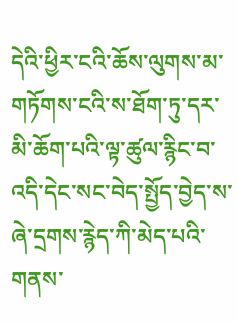དེའི་ཕྱིར་ངའི་ཆོས་ལུགས་མ་གཏོགས་ངའི་ས་ཐོག་ཏུ་དར་མི་ཆོག་པའི་ལྟ་ཚུལ་རྙིང་བ་ འདི་དེང་སང་བེད་སྤྱོད་བྱེད་ས་ཞེ་དྲགས་རྙེད་ཀི་མེད་པའི་གནས་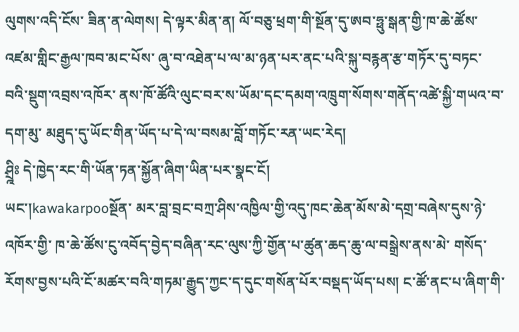ལུགས་འདི་ངོས་ ཟིན་ན་ལེགས། དེ་ལྟར་མིན་ན། ལོ་བཅུ་ཕྲག་གི་སྔོན་དུ་ཨབ་ཧྥུ་སྒན་གྱི་ཁ་ཆེ་ཚོས་འཛམ་གླིང་རྒྱལ་ཁབ་མང་པོས་ ཞུ་བ་འཐེན་པ་ལ་མ་ཉན་པར་ནང་པའི་སྐུ་བརྙན་རྩ་གཏོར་དུ་བཏང་བའི་སྡུག་འབྲས་འཁོར་ ནས་ཁོ་ཚོའི་ལུང་བར་ས་ཡོམ་དང་དམག་འཁྲུག་སོགས་གནོད་འཚེ་སྐྱི་གཡའ་བ་དག་མུ་ མཐུད་དུ་ཡོང་གིན་ཡོད་པ་དེ་ལ་བསམ་བློ་གཏོང་རན་ཡང་རེད།
ཤྲྰིཿ དེ་ཁྱེད་རང་གི་ཡོན་ཏན་སྐྱོན་ཞིག་ཡིན་པར་སྣང་ངོ།
ཡང་།kawakarpooསྔོན་ མར་བླ་བྲང་བཀྲ་ཤིས་འཁྱིལ་གྱི་འདུ་ཁང་ཆེན་མོས་མེ་དགྲ་བཞེས་དུས་ཉེ་འཁོར་གྱི་ ཁ་ཆེ་ཚོས་ངུ་འབོད་བྱེད་བཞིན་རང་ལུས་ཀྱི་གྱོན་པ་ཚུན་ཆད་ཆུ་ལ་བསྒྲེས་ནས་མེ་ གསོད་རོགས་བྱས་པའི་ངོ་མཚར་བའི་གཏམ་རྒྱུད་ཀྱང་ད་དུང་གསོན་པོར་བསྡད་ཡོད་པས། ང་ཚོ་ནང་པ་ཞིག་གི་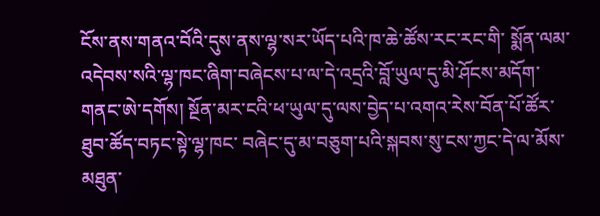ངོས་ནས་གནའ་བོའི་དུས་ནས་ལྷ་སར་ཡོད་པའི་ཁ་ཆེ་ཚོས་རང་རང་གི་ སྨོན་ལམ་འདེབས་སའི་ལྷ་ཁང་ཞིག་བཞེངས་པ་ལ་དེ་འདྲའི་བློ་ཡུལ་དུ་མི་ཤོངས་མདོག་ གནང་ཨེ་དགོས། སྔོན་མར་ངའི་ཕ་ཡུལ་དུ་ལས་བྱེད་པ་འགའ་རེས་བོན་པོ་ཚོར་ཐུབ་ཚོད་བཏང་སྟེ་ལྷ་ཁང་ བཞེང་དུ་མ་བཅུག་པའི་སྐབས་སུ་ངས་ཀྱང་དེ་ལ་མོས་མཐུན་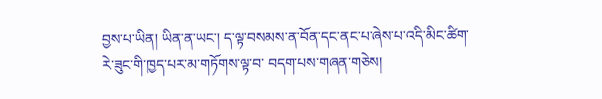བྱས་པ་ཡིན། ཡིན་ན་ཡང་། ད་ལྟ་བསམས་ན་བོན་དང་ནང་པ་ཞེས་པ་འདི་མིང་ཚིག་རེ་ཟུང་གི་ཁྱད་པར་མ་གཏོགས་ལྟ་བ་ བདག་པས་གཞན་གཅེས།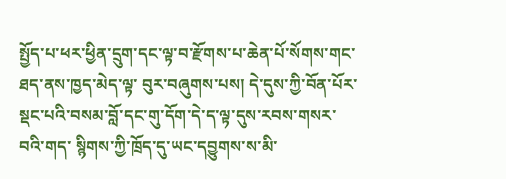སྤྱོད་པ་ཕར་ཕྱིན་དྲུག་དང་ལྟ་བ་རྫོགས་པ་ཆེན་པོ་སོགས་གང་ཐད་ནས་ཁྱད་མེད་ལྟ་ བུར་བཞུགས་པས། དེ་དུས་ཀྱི་བོན་པོར་སྡང་པའི་བསམ་བློ་དང་གུ་དོག་དེ་ད་ལྟ་དུས་རབས་གསར་བའི་གད་ སྙིགས་ཀྱི་ཁྲོད་དུ་ཡང་དབྱུགས་ས་མི་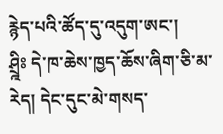རྙེད་པའི་ཚོད་དུ་འདུག་ཨང་།
ཤྲྰིཿ དེ་ཁ་ཆེས་ཁྱད་ཆོས་ཞིག་ཅི་མ་རེད། དེང་དུང་མེ་གསད་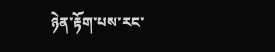ཉེན་རྟོག་པས་རང་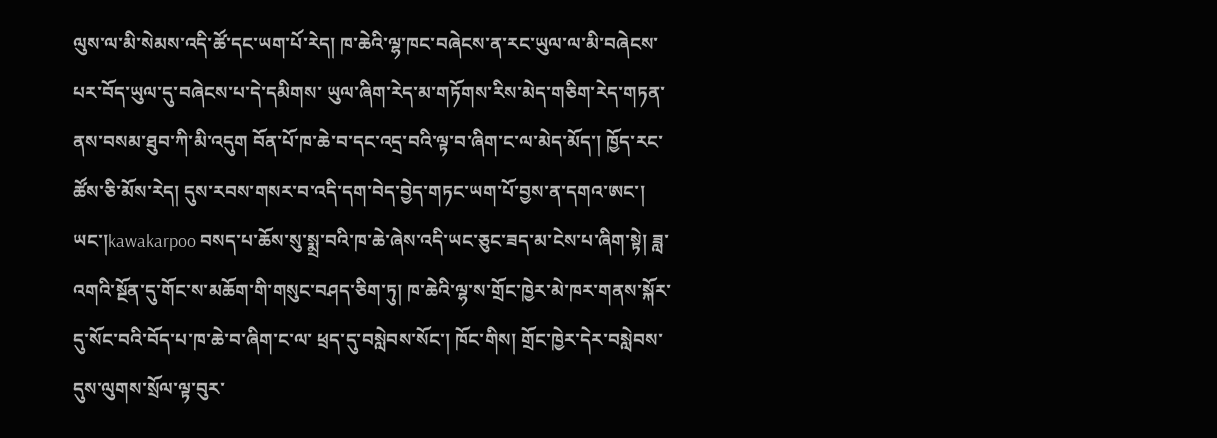ལུས་ལ་མི་སེམས་འདི་ཚོ་དང་ཡག་པོ་རེད། ཁ་ཆེའི་ལྷ་ཁང་བཞེངས་ན་རང་ཡུལ་ལ་མི་བཞེངས་པར་བོད་ཡུལ་དུ་བཞེངས་པ་དེ་དམིགས་ ཡུལ་ཞིག་རེད་མ་གཏོགས་རིས་མེད་གཅིག་རེད་གཏན་ནས་བསམ་ཐུབ་ཀི་མི་འདུག བོན་པོ་ཁ་ཆེ་བ་དང་འདྲ་བའི་ལྟ་བ་ཞིག་ང་ལ་མེད་མོད་། ཁྱོད་རང་ཚོས་ཅི་མོས་རེད། དུས་རབས་གསར་བ་འདི་དག་བེད་བྱེད་གཏང་ཡག་པོ་བྱས་ན་དགའ་ཨང་།
ཡང་།kawakarpoo བསད་པ་ཆོས་སུ་སྨྲ་བའི་ཁ་ཆེ་ཞེས་འདི་ཡང་ཅུང་ཟད་མ་ངེས་པ་ཞིག་སྟེ། ཟླ་འགའི་སྔོན་དུ་གོང་ས་མཆོག་གི་གསུང་བཤད་ཅིག་ཏུ། ཁ་ཆེའི་ལྷ་ས་གྲོང་ཁྱེར་མེ་ཁར་གནས་སྐོར་དུ་སོང་བའི་བོད་པ་ཁ་ཆེ་བ་ཞིག་ང་ལ་ ཕྲད་དུ་བསླེབས་སོང་། ཁོང་གིས། གྲོང་ཁྱེར་དེར་བསླེབས་དུས་ལུགས་སྲོལ་ལྟ་བུར་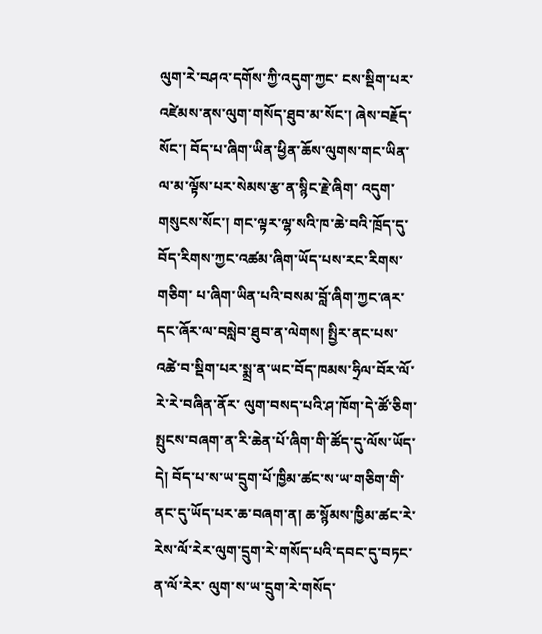ལུག་རེ་བཤའ་དགོས་ཀྱི་འདུག་ཀྱང་ ངས་སྡིག་པར་འཛེམས་ནས་ལུག་གསོད་ཐུབ་མ་སོང་། ཞེས་བརྗོད་སོང་། བོད་པ་ཞིག་ཡིན་ཕྱིན་ཆོས་ལུགས་གང་ཡིན་ལ་མ་ལྟོས་པར་སེམས་རྩ་ན་སྙིང་རྗེ་ཞིག་ འདུག་གསུངས་སོང་། གང་ལྟར་ལྷ་སའི་ཁ་ཆེ་བའི་ཁྲོད་དུ་བོད་རིགས་ཀྱང་འཚམ་ཞིག་ཡོད་པས་རང་རིགས་གཅིག་ པ་ཞིག་ཡིན་པའི་བསམ་བློ་ཞིག་ཀྱང་ཞར་དང་ཞོར་ལ་བསླེབ་ཐུབ་ན་ལེགས། སྤྱིར་ནང་པས་འཚེ་བ་སྡིག་པར་སྨྲ་ན་ཡང་བོད་ཁམས་ཧྲིལ་བོར་ལོ་རེ་རེ་བཞིན་ནོར་ ལུག་བསད་པའི་ཤ་ཁོག་དེ་ཚོ་ཅིག་སྤུངས་བཞག་ན་རི་ཆེན་པོ་ཞིག་གི་ཚོད་དུ་ལོས་ཡོད་ དེ། བོད་པ་ས་ཡ་དྲུག་པོ་ཁྱིམ་ཚང་ས་ཡ་གཅིག་གི་ནང་དུ་ཡོད་པར་ཆ་བཞག་ན། ཆ་སྙོམས་ཁྱིམ་ཚང་རེ་རེས་ལོ་རེར་ལུག་དྲུག་རེ་གསོད་པའི་དབང་དུ་བཏང་ན་ལོ་རེར་ ལུག་ས་ཡ་དྲུག་རེ་གསོད་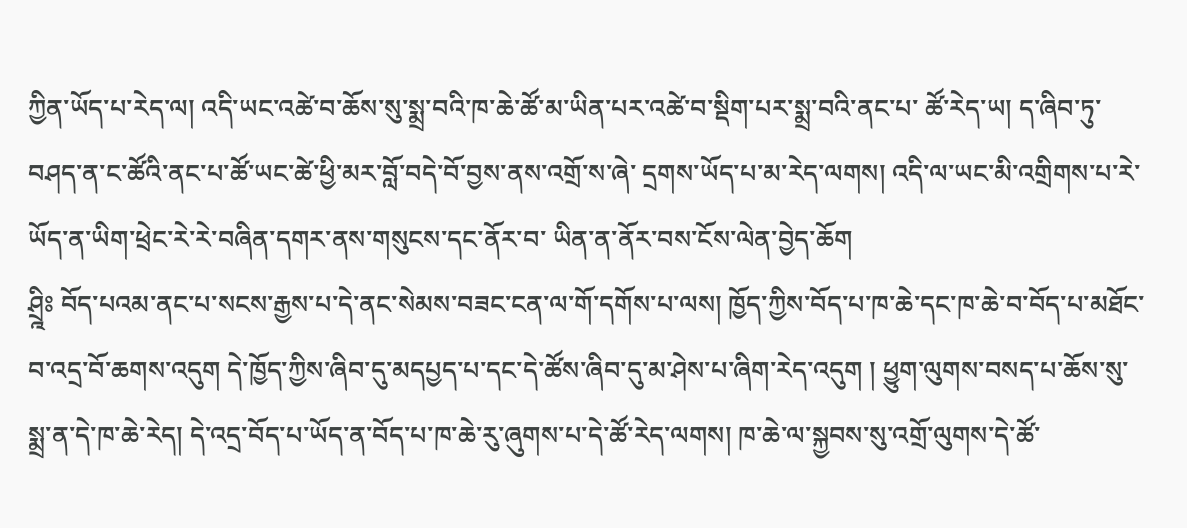ཀྱིན་ཡོད་པ་རེད་ལ། འདི་ཡང་འཚེ་བ་ཆོས་སུ་སྨྲ་བའི་ཁ་ཆེ་ཚོ་མ་ཡིན་པར་འཚེ་བ་སྡིག་པར་སྨྲ་བའི་ནང་པ་ ཚོ་རེད་ཡ། ད་ཞིབ་ཏུ་བཤད་ན་ང་ཚོའི་ནང་པ་ཚོ་ཡང་ཚེ་ཕྱི་མར་བློ་བདེ་བོ་བྱས་ནས་འགྲོ་ས་ཞེ་ དྲགས་ཡོད་པ་མ་རེད་ལགས། འདི་ལ་ཡང་མི་འགྲིགས་པ་རེ་ཡོད་ན་ཡིག་ཕྲེང་རེ་རེ་བཞིན་དགར་ནས་གསུངས་དང་ནོར་བ་ ཡིན་ན་ནོར་བས་ངོས་ལེན་བྱེད་ཆོག
ཤྲྰིཿ བོད་པའམ་ནང་པ་སངས་རྒྱས་པ་དེ་ནང་སེམས་བཟང་ངན་ལ་གོ་དགོས་པ་ལས། ཁྱོད་ཀྱིས་བོད་པ་ཁ་ཆེ་དང་ཁ་ཆེ་བ་བོད་པ་མཐོང་བ་འདྲ་བོ་ཆགས་འདུག དེ་ཁྱོད་ཀྱིས་ཞིབ་དུ་མདཔྱད་པ་དང་དེ་ཚོས་ཞིབ་དུ་མ་ཤེས་པ་ཞིག་རེད་འདུག ། ཕྱུག་ལུགས་བསད་པ་ཆོས་སུ་སྨྲ་ན་དེ་ཁ་ཆེ་རེད། དེ་འདྲ་བོད་པ་ཡོད་ན་བོད་པ་ཁ་ཆེ་རུ་ཞུགས་པ་དེ་ཚོ་རེད་ལགས། ཁ་ཆེ་ལ་སྐྱབས་སུ་འགྲོ་ལུགས་དེ་ཚོ་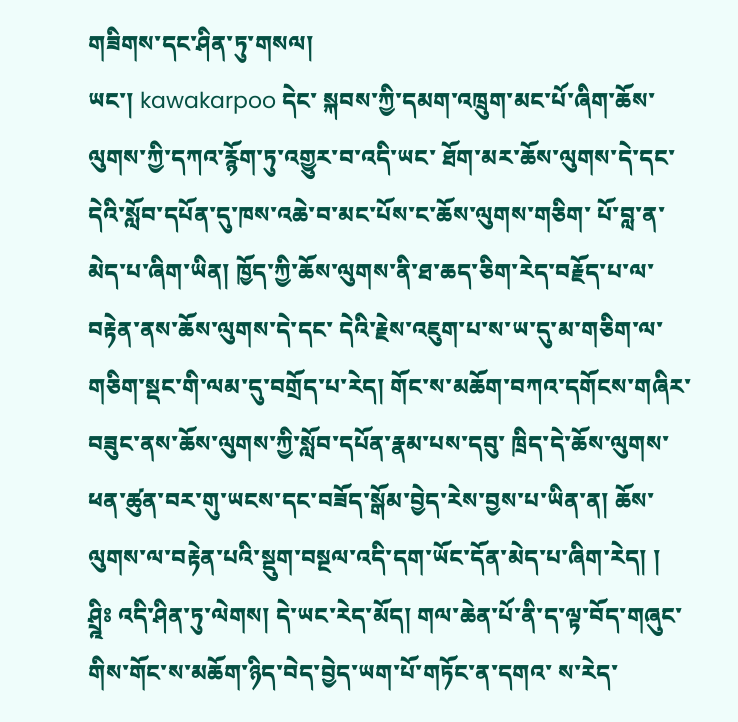གཟིགས་དང་ཤིན་ཏུ་གསལ།
ཡང་། kawakarpoo དེང་ སྐབས་ཀྱི་དམག་འཁྲུག་མང་པོ་ཞིག་ཆོས་ལུགས་ཀྱི་དཀའ་རྙོག་ཏུ་འགྱུར་བ་འདི་ཡང་ ཐོག་མར་ཆོས་ལུགས་དེ་དང་དེའི་སློབ་དཔོན་དུ་ཁས་འཆེ་བ་མང་པོས་ང་ཆོས་ལུགས་གཅིག་ པོ་བླ་ན་མེད་པ་ཞིག་ཡིན། ཁྱོད་ཀྱི་ཆོས་ལུགས་ནི་ཐ་ཆད་ཅིག་རེད་བརྗོད་པ་ལ་བརྟེན་ནས་ཆོས་ལུགས་དེ་དང་ དེའི་རྗེས་འཇུག་པ་ས་ཡ་དུ་མ་གཅིག་ལ་གཅིག་སྡང་གི་ལམ་དུ་བགྲོད་པ་རེད། གོང་ས་མཆོག་བཀའ་དགོངས་གཞིར་བཟུང་ནས་ཆོས་ལུགས་ཀྱི་སློབ་དཔོན་རྣམ་པས་དབུ་ ཁྲིད་དེ་ཆོས་ལུགས་ཕན་ཚུན་བར་གུ་ཡངས་དང་བཟོད་སྒོམ་བྱེད་རེས་བྱས་པ་ཡིན་ན། ཆོས་ལུགས་ལ་བརྟེན་པའི་སྡུག་བསྔལ་འདི་དག་ཡོང་དོན་མེད་པ་ཞིག་རེད། །
ཤྲྰིཿ འདི་ཤིན་ཏུ་ལེགས། དེ་ཡང་རེད་མོད། གལ་ཆེན་པོ་ནི་ད་ལྟ་བོད་གཞུང་གིས་གོང་ས་མཆོག་ཉིད་བེད་བྱེད་ཡག་པོ་གཏོང་ན་དགའ་ ས་རེད་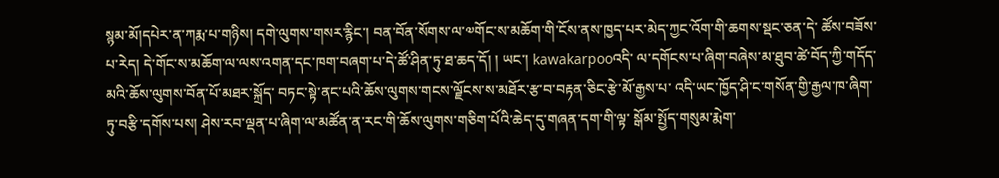སྙམ་མོ།དཔེར་ན་ཀརྨ་པ་གཉིས། དགེ་ལུགས་གསར་རྙིང་། བན་བོན་སོགས་ལ་༧གོང་ས་མཆོག་གི་ངོས་ནས་ཁྱད་པར་མེད་ཀྱང་འོག་གི་ཆགས་སྡང་ཅན་དེ་ ཚོས་བཟོས་པ་རེད། དེ་གོང་ས་མཆོག་ལ་ལས་འགན་དང་ཁག་བཞག་པ་དེ་ཚོ་ཤིན་ཏུ་ཐ་ཆད་དོ། ། ཡང་། kawakarpooའདི་ ལ་དགོངས་པ་ཞིག་བཞེས་མ་ཐུབ་ཚེ་བོད་ཀྱི་གདོད་མའི་ཆོས་ལུགས་བོན་པོ་མཐར་སྐྲོད་ བཏང་སྟེ་ནང་པའི་ཆོས་ལུགས་གངས་ལྗོངས་ས་མཐོར་རྩ་བ་བརྟན་ཅིང་རྩེ་མོ་རྒྱས་པ་ འདི་ཡང་ཁྱོད་ཤི་ང་གསོན་གྱི་རྒྱལ་ཁ་ཞིག་ཏུ་བརྩི་དགོས་པས། ཤེས་རབ་ལྡན་པ་ཞིག་ལ་མཚོན་ན་རང་གི་ཆོས་ལུགས་གཅིག་པོའི་ཆེད་དུ་གཞན་དག་གི་ལྟ་ སྒོམ་སྤྱོད་གསུམ་རྨེག་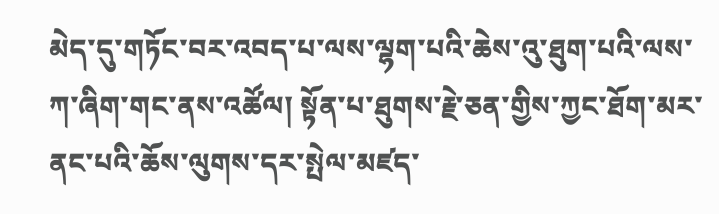མེད་དུ་གཏོང་བར་འབད་པ་ལས་ལྷག་པའི་ཆེས་འུ་ཐུག་པའི་ལས་ ཀ་ཞིག་གང་ནས་འཚོལ། སྟོན་པ་ཐུགས་རྗེ་ཅན་གྱིས་ཀྱང་ཐོག་མར་ནང་པའི་ཆོས་ལུགས་དར་སྤེལ་མཛད་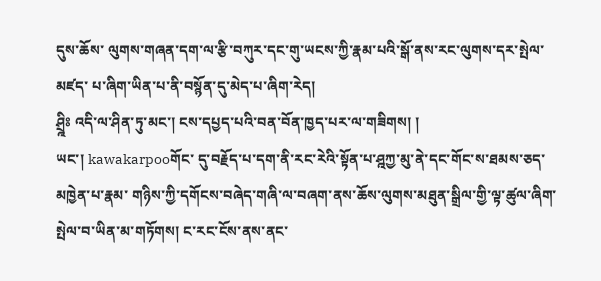དུས་ཆོས་ ལུགས་གཞན་དག་ལ་རྩི་བཀུར་དང་གུ་ཡངས་ཀྱི་རྣམ་པའི་སྒོ་ནས་རང་ལུགས་དར་སྤེལ་མཛད་ པ་ཞིག་ཡིན་པ་ནི་བསྙོན་དུ་མེད་པ་ཞིག་རེད།
ཤྲྰིཿ འདི་ལ་ཤིན་ཏུ་མང་། ངས་དཔྱད་པའི་བན་བོན་ཁྱད་པར་ལ་གཟིགས། །
ཡང་། kawakarpooགོང་ དུ་བརྗོད་པ་དག་ནི་རང་རེའི་སྟོན་པ་ཤྰཀྱ་མུ་ནེ་དང་གོང་ས་ཐམས་ཅད་མཁྱེན་པ་རྣམ་ གཉིས་ཀྱི་དགོངས་བཞེད་གཞི་ལ་བཞག་ནས་ཆོས་ལུགས་མཐུན་སྒྲིལ་གྱི་ལྟ་ཚུལ་ཞིག་ སྤེལ་བ་ཡིན་མ་གཏོགས། ང་རང་ངོས་ནས་ནང་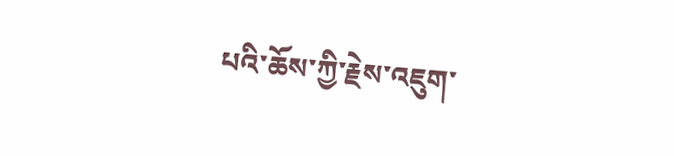པའི་ཆོས་ཀྱི་རྗེས་འཇུག་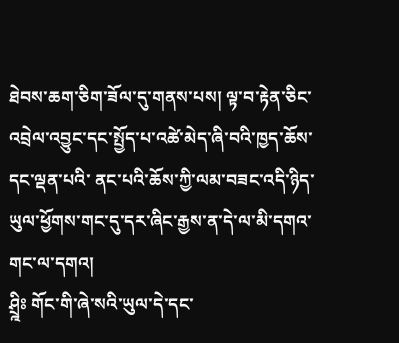ཐེབས་ཆག་ཅིག་ཟོལ་དུ་གནས་པས། ལྟ་བ་རྟེན་ཅིང་འབྲེལ་འབྱུང་དང་སྤྱོད་པ་འཚེ་མེད་ཞི་བའི་ཁྱད་ཆོས་དང་ལྡན་པའི་ ནང་པའི་ཆོས་ཀྱི་ལམ་བཟང་འདི་ཉིད་ཡུལ་ཕྱོགས་གང་དུ་དར་ཞིང་རྒྱས་ན་དེ་ལ་མི་དགའ་ གང་ལ་དགའ།
ཤྲྰིཿ གོང་གི་ཞེ་སའི་ཡུལ་དེ་དང་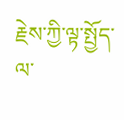རྗེས་ཀྱི་ལྟ་སྤྱོད་ལ་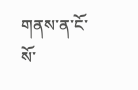གནས་ན་ངོ་སོ་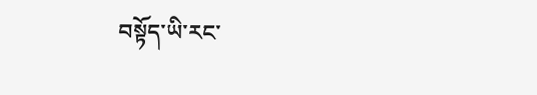བསྟོད་ཡི་རང་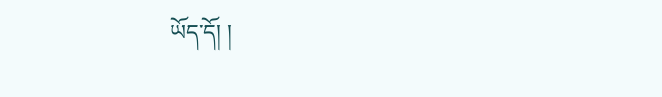ཡོད་དོ། །